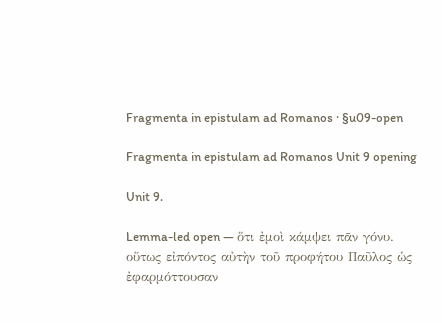Fragmenta in epistulam ad Romanos · §u09-open

Fragmenta in epistulam ad Romanos Unit 9 opening

Unit 9.

Lemma-led open — ὅτι ἐμοὶ κάμψει πᾶν γόνυ. οὕτως εἰπόντος αὐτὴν τοῦ προφήτου Παῦλος ὡς ἐφαρμόττουσαν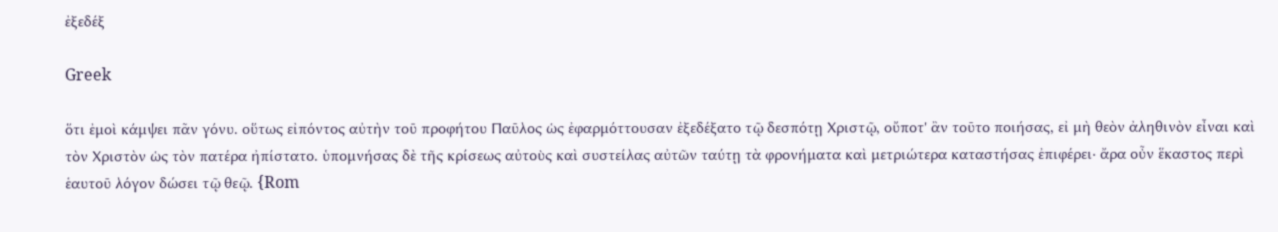ἐξεδέξ

Greek

ὅτι ἐμοὶ κάμψει πᾶν γόνυ. οὕτως εἰπόντος αὐτὴν τοῦ προφήτου Παῦλος ὡς ἐφαρμόττουσαν ἐξεδέξατο τῷ δεσπότῃ Χριστῷ, οὔποτ' ἂν τοῦτο ποιήσας, εἰ μὴ θεὸν ἀληθινὸν εἶναι καὶ τὸν Χριστὸν ὡς τὸν πατέρα ἠπίστατο. ὑπομνήσας δὲ τῆς κρίσεως αὐτοὺς καὶ συστείλας αὐτῶν ταύτῃ τὰ φρονήματα καὶ μετριώτερα καταστήσας ἐπιφέρει· ἄρα οὖν ἕκαστος περὶ ἑαυτοῦ λόγον δώσει τῷ θεῷ. {Rom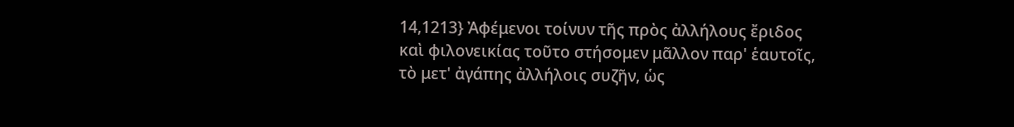14,1213} Ἀφέμενοι τοίνυν τῆς πρὸς ἀλλήλους ἔριδος καὶ φιλονεικίας τοῦτο στήσομεν μᾶλλον παρ' ἑαυτοῖς, τὸ μετ' ἀγάπης ἀλλήλοις συζῆν, ὡς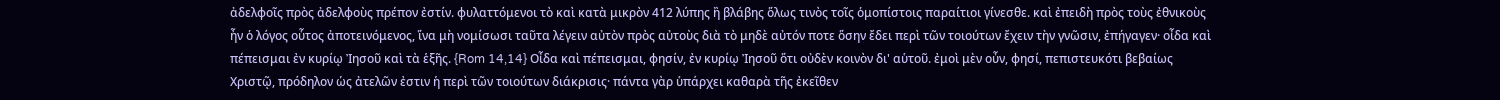ἀδελφοῖς πρὸς ἀδελφοὺς πρέπον ἐστίν. φυλαττόμενοι τὸ καὶ κατὰ μικρὸν 412 λύπης ἢ βλάβης ὅλως τινὸς τοῖς ὁμοπίστοις παραίτιοι γίνεσθε. καὶ ἐπειδὴ πρὸς τοὺς ἐθνικοὺς ἦν ὁ λόγος οὗτος ἀποτεινόμενος, ἵνα μὴ νομίσωσι ταῦτα λέγειν αὐτὸν πρὸς αὐτοὺς διὰ τὸ μηδὲ αὐτόν ποτε ὅσην ἔδει περὶ τῶν τοιούτων ἔχειν τὴν γνῶσιν, ἐπήγαγεν· οἶδα καὶ πέπεισμαι ἐν κυρίῳ Ἰησοῦ καὶ τὰ ἑξῆς. {Rom 14,14} Οἶδα καὶ πέπεισμαι, φησίν, ἐν κυρίῳ Ἰησοῦ ὅτι οὐδὲν κοινὸν δι' αὑτοῦ. ἐμοὶ μὲν οὖν, φησί, πεπιστευκότι βεβαίως Χριστῷ, πρόδηλον ὡς ἀτελῶν ἐστιν ἡ περὶ τῶν τοιούτων διάκρισις· πάντα γὰρ ὑπάρχει καθαρὰ τῆς ἐκεῖθεν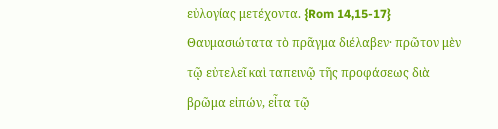εὐλογίας μετέχοντα. {Rom 14,15-17} Θαυμασιώτατα τὸ πρᾶγμα διέλαβεν· πρῶτον μὲν τῷ εὐτελεῖ καὶ ταπεινῷ τῆς προφάσεως διὰ βρῶμα εἰπών, εἶτα τῷ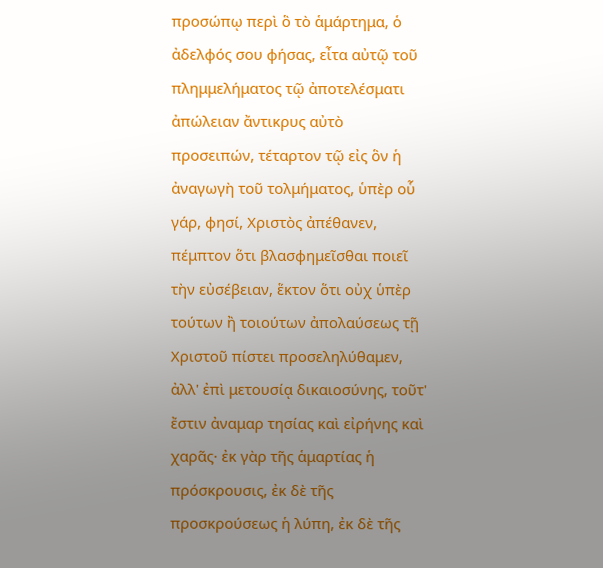προσώπῳ περὶ ὃ τὸ ἁμάρτημα, ὁ ἀδελφός σου φήσας, εἶτα αὐτῷ τοῦ πλημμελήματος τῷ ἀποτελέσματι ἀπώλειαν ἄντικρυς αὐτὸ προσειπών, τέταρτον τῷ εἰς ὃν ἡ ἀναγωγὴ τοῦ τολμήματος, ὑπὲρ οὗ γάρ, φησί, Χριστὸς ἀπέθανεν, πέμπτον ὅτι βλασφημεῖσθαι ποιεῖ τὴν εὐσέβειαν, ἕκτον ὅτι οὐχ ὑπὲρ τούτων ἢ τοιούτων ἀπολαύσεως τῇ Χριστοῦ πίστει προσεληλύθαμεν, ἀλλ' ἐπὶ μετουσίᾳ δικαιοσύνης, τοῦτ' ἔστιν ἀναμαρ τησίας καὶ εἰρήνης καὶ χαρᾶς· ἐκ γὰρ τῆς ἁμαρτίας ἡ πρόσκρουσις, ἐκ δὲ τῆς προσκρούσεως ἡ λύπη, ἐκ δὲ τῆς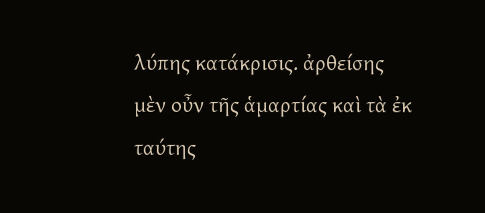λύπης κατάκρισις. ἀρθείσης μὲν οὖν τῆς ἁμαρτίας καὶ τὰ ἐκ ταύτης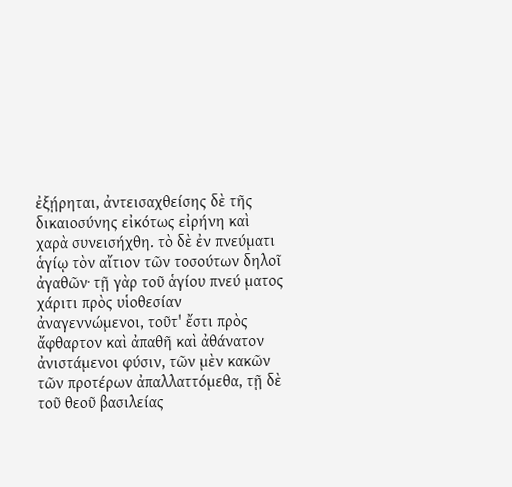ἐξῄρηται, ἀντεισαχθείσης δὲ τῆς δικαιοσύνης εἰκότως εἰρήνη καὶ χαρὰ συνεισήχθη. τὸ δὲ ἐν πνεύματι ἁγίῳ τὸν αἴτιον τῶν τοσούτων δηλοῖ ἀγαθῶν· τῇ γὰρ τοῦ ἁγίου πνεύ ματος χάριτι πρὸς υἱοθεσίαν ἀναγεννώμενοι, τοῦτ' ἔστι πρὸς ἄφθαρτον καὶ ἀπαθῆ καὶ ἀθάνατον ἀνιστάμενοι φύσιν, τῶν μὲν κακῶν τῶν προτέρων ἀπαλλαττόμεθα, τῇ δὲ τοῦ θεοῦ βασιλείας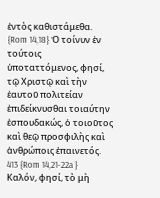ἐντὸς καθιστάμεθα. {Rom 14,18} Ὁ τοίνυν ἐν τούτοις ὑποταττόμενος, φησί, τῷ Χριστῷ καὶ τὴν ἑαυτοῦ πολιτείαν ἐπιδείκνυσθαι τοιαύτην ἐσπουδακώς, ὁ τοιοῦτος καὶ θεῷ προσφιλὴς καὶ ἀνθρώποις ἐπαινετός. 413 {Rom 14,21-22a } Καλόν, φησί, τὸ μὴ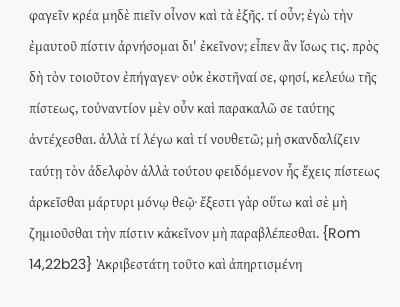φαγεῖν κρέα μηδὲ πιεῖν οἶνον καὶ τὰ ἑξῆς. τί οὖν; ἐγὼ τὴν ἐμαυτοῦ πίστιν ἀρνήσομαι δι' ἐκεῖνον; εἶπεν ἂν ἴσως τις. πρὸς δὴ τὸν τοιοῦτον ἐπήγαγεν· οὐκ ἐκστῆναί σε, φησί, κελεύω τῆς πίστεως, τοὐναντίον μὲν οὖν καὶ παρακαλῶ σε ταύτης ἀντέχεσθαι. ἀλλὰ τί λέγω καὶ τί νουθετῶ; μὴ σκανδαλίζειν ταύτῃ τὸν ἀδελφὸν ἀλλὰ τούτου φειδόμενον ἧς ἔχεις πίστεως ἀρκεῖσθαι μάρτυρι μόνῳ θεῷ· ἔξεστι γὰρ οὕτω καὶ σὲ μὴ ζημιοῦσθαι τὴν πίστιν κἀκεῖνον μὴ παραβλέπεσθαι. {Rom 14,22b23} Ἀκριβεστάτη τοῦτο καὶ ἀπηρτισμένη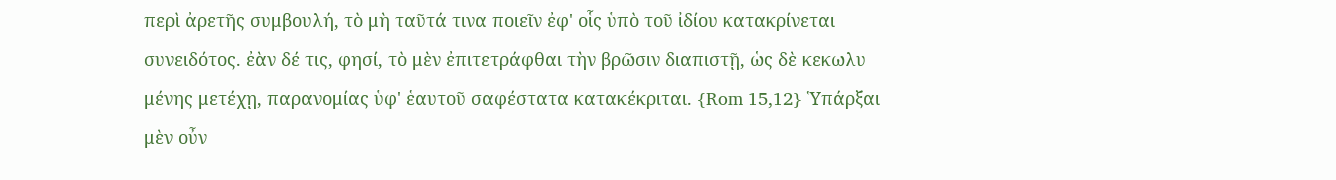περὶ ἀρετῆς συμβουλή, τὸ μὴ ταῦτά τινα ποιεῖν ἐφ' οἷς ὑπὸ τοῦ ἰδίου κατακρίνεται συνειδότος. ἐὰν δέ τις, φησί, τὸ μὲν ἐπιτετράφθαι τὴν βρῶσιν διαπιστῇ, ὡς δὲ κεκωλυ μένης μετέχῃ, παρανομίας ὑφ' ἑαυτοῦ σαφέστατα κατακέκριται. {Rom 15,12} Ὑπάρξαι μὲν οὖν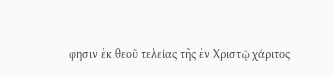φησιν ἐκ θεοῦ τελείας τῆς ἐν Χριστῷ χάριτος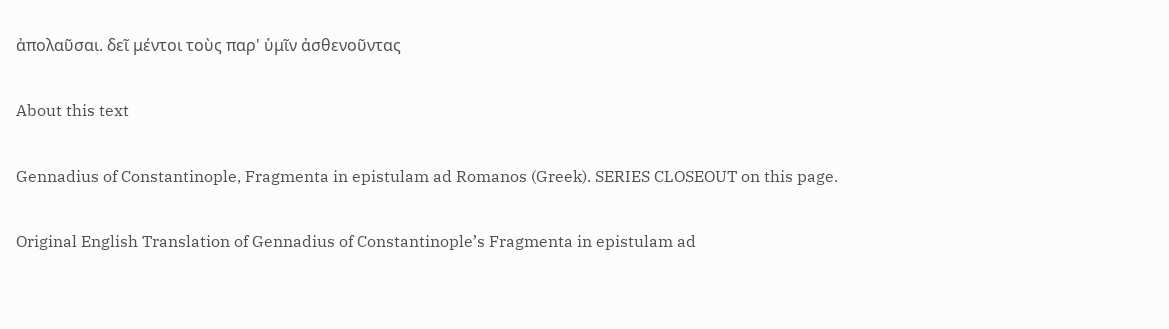ἀπολαῦσαι. δεῖ μέντοι τοὺς παρ' ὑμῖν ἀσθενοῦντας

About this text

Gennadius of Constantinople, Fragmenta in epistulam ad Romanos (Greek). SERIES CLOSEOUT on this page.

Original English Translation of Gennadius of Constantinople’s Fragmenta in epistulam ad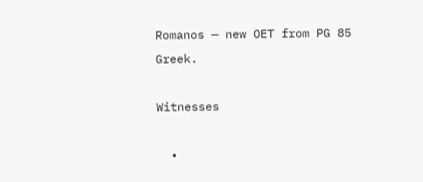Romanos — new OET from PG 85 Greek.

Witnesses

  •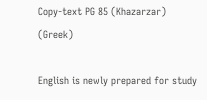Copy-text PG 85 (Khazarzar) (Greek)

English is newly prepared for study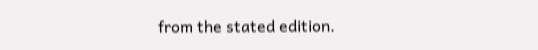from the stated edition.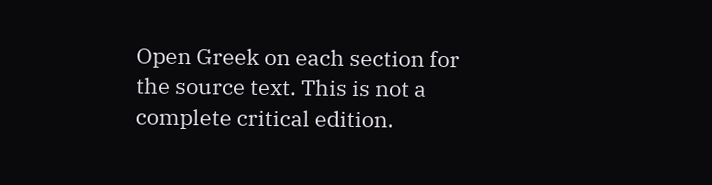Open Greek on each section for the source text. This is not a complete critical edition.